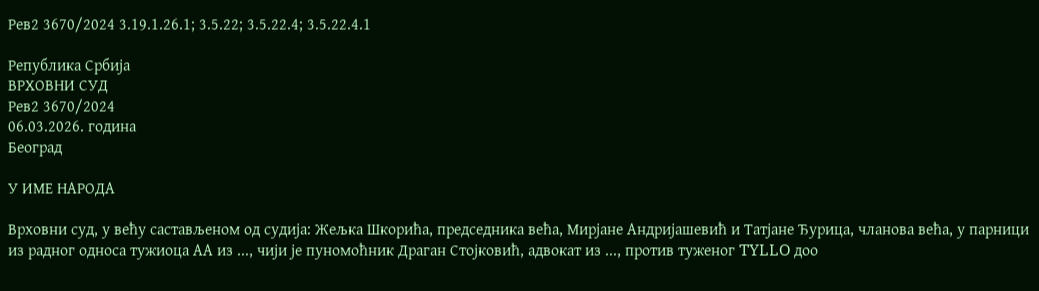Рев2 3670/2024 3.19.1.26.1; 3.5.22; 3.5.22.4; 3.5.22.4.1

Република Србија
ВРХОВНИ СУД
Рев2 3670/2024
06.03.2026. година
Београд

У ИМЕ НАРОДА

Врховни суд, у већу састављеном од судија: Жељка Шкорића, председника већа, Мирјане Андријашевић и Татјане Ђурица, чланова већа, у парници из радног односа тужиоца АА из ..., чији је пуномоћник Драган Стојковић, адвокат из ..., против туженог TYLLO доо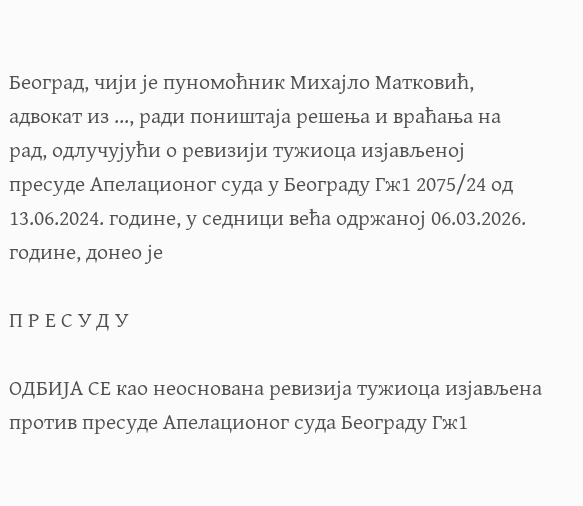Београд, чији је пуномоћник Михајло Матковић, адвокат из ..., ради поништаја решења и враћања на рад, одлучујући о ревизији тужиоца изјављеној пресуде Апелационог суда у Београду Гж1 2075/24 од 13.06.2024. године, у седници већа одржаној 06.03.2026. године, донео је

П Р Е С У Д У

ОДБИЈА СЕ као неоснована ревизија тужиоца изјављена против пресуде Апелационог суда Београду Гж1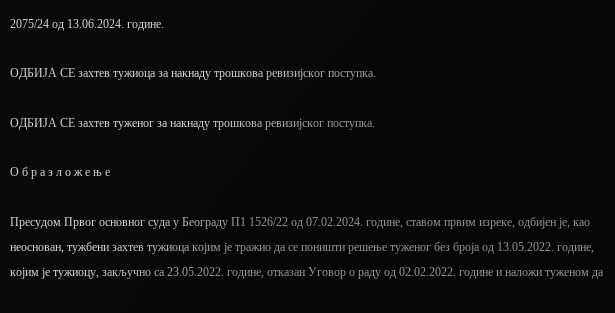2075/24 од 13.06.2024. године.

ОДБИЈА СЕ захтев тужиоца за накнаду трошкова ревизијског поступка.

ОДБИЈА СЕ захтев туженог за накнаду трошкова ревизијског поступка.

О б р а з л о ж е њ е

Пресудом Првог основног суда у Београду П1 1526/22 од 07.02.2024. године, ставом првим изреке, одбијен је, као неоснован, тужбени захтев тужиоца којим је тражио да се поништи решење туженог без броја од 13.05.2022. године, којим је тужиоцу, закључно са 23.05.2022. године, отказан Уговор о раду од 02.02.2022. године и наложи туженом да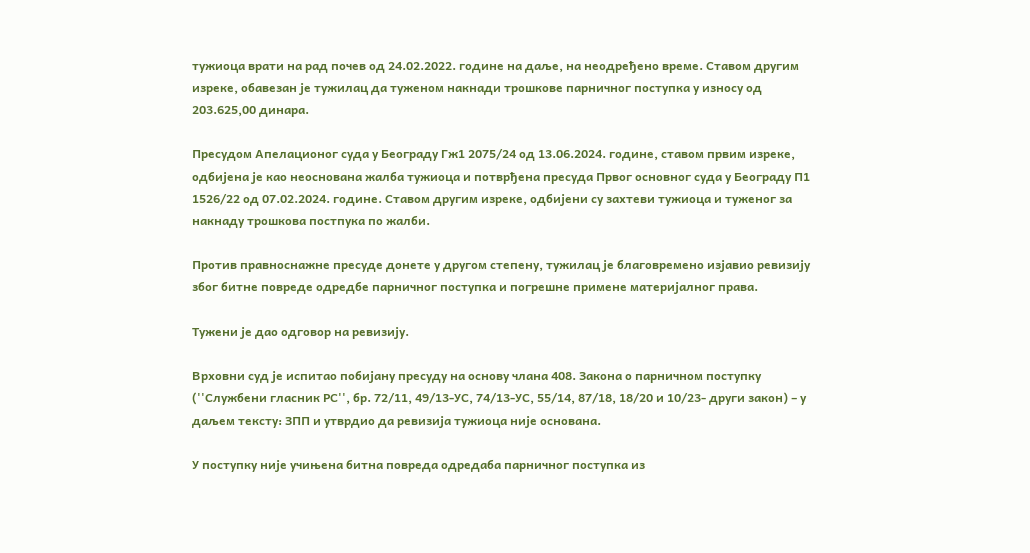тужиоца врати на рад почев од 24.02.2022. године на даље, на неодређено време. Ставом другим изреке, обавезан је тужилац да туженом накнади трошкове парничног поступка у износу од 203.625,00 динара.

Пресудом Апелационог суда у Београду Гж1 2075/24 од 13.06.2024. године, ставом првим изреке, одбијена је као неоснована жалба тужиоца и потврђена пресуда Првог основног суда у Београду П1 1526/22 од 07.02.2024. године. Ставом другим изреке, одбијени су захтеви тужиоца и туженог за накнаду трошкова постпука по жалби.

Против правноснажне пресуде донете у другом степену, тужилац је благовремено изјавио ревизију због битне повреде одредбе парничног поступка и погрешне примене материјалног права.

Тужени је дао одговор на ревизију.

Врховни суд је испитао побијану пресуду на основу члана 408. Закона о парничном поступку (''Службени гласник РС'', бр. 72/11, 49/13-УС, 74/13-УС, 55/14, 87/18, 18/20 и 10/23- други закон) – у даљем тексту: ЗПП и утврдио да ревизија тужиоца није основана.

У поступку није учињена битна повреда одредаба парничног поступка из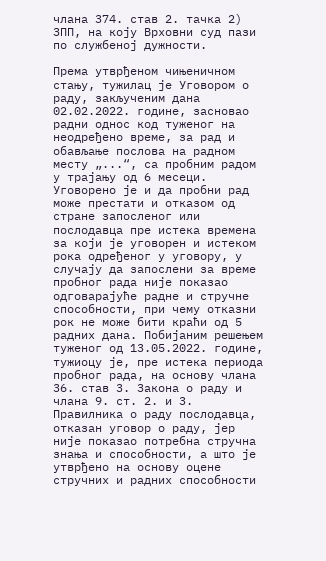члана 374. став 2. тачка 2) ЗПП, на коју Врховни суд пази по службеној дужности.

Према утврђеном чињеничном стању, тужилац је Уговором о раду, закљученим дана 02.02.2022. године, засновао радни однос код туженог на неодређено време, за рад и обављање послова на радном месту „...“, са пробним радом у трајању од 6 месеци. Уговорено је и да пробни рад може престати и отказом од стране запосленог или послодавца пре истека времена за који је уговорен и истеком рока одређеног у уговору, у случају да запослени за време пробног рада није показао одговарајуће радне и стручне способности, при чему отказни рок не може бити краћи од 5 радних дана. Побијаним решењем туженог од 13.05.2022. године, тужиоцу је, пре истека периода пробног рада, на основу члана 36. став 3. Закона о раду и члана 9. ст. 2. и 3. Правилника о раду послодавца, отказан уговор о раду, јер није показао потребна стручна знања и способности, а што је утврђено на основу оцене стручних и радних способности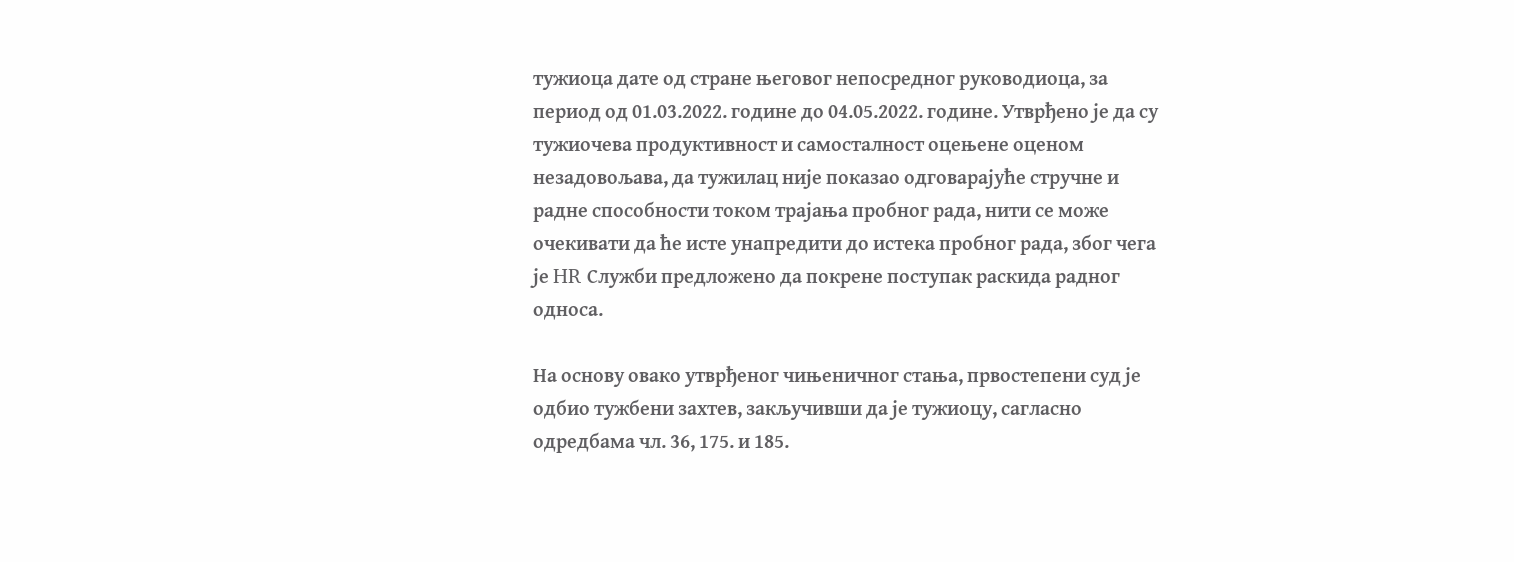тужиоца дате од стране његовог непосредног руководиоца, за период од 01.03.2022. године до 04.05.2022. године. Утврђено је да су тужиочева продуктивност и самосталност оцењене оценом незадовољава, да тужилац није показао одговарајуће стручне и радне способности током трајања пробног рада, нити се може очекивати да ће исте унапредити до истека пробног рада, због чега је HR Служби предложено да покрене поступак раскида радног односа.

На основу овако утврђеног чињеничног стања, првостепени суд је одбио тужбени захтев, закључивши да је тужиоцу, сагласно одредбама чл. 36, 175. и 185.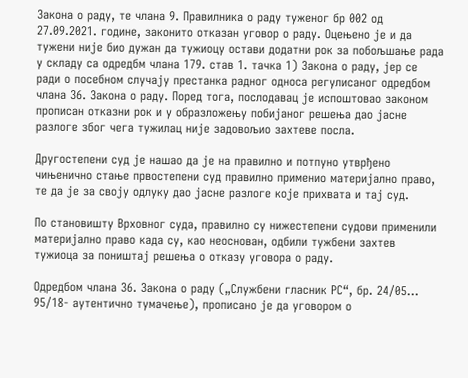Закона о раду, те члана 9. Правилника о раду туженог бр 002 од 27.09.2021. године, законито отказан уговор о раду. Оцењено је и да тужени није био дужан да тужиоцу остави додатни рок за побољшање рада у складу са одредбм члана 179. став 1. тачка 1) Закона о раду, јер се ради о посебном случају престанка радног односа регулисаног одредбом члана 36. Закона о раду. Поред тога, послодавац је испоштовао законом прописан отказни рок и у образложењу побијаног решења дао јасне разлоге због чега тужилац није задовољио захтеве посла.

Другостепени суд је нашао да је на правилно и потпуно утврђено чињенично стање првостепени суд правилно применио материјално право, те да је за своју одлуку дао јасне разлоге које прихвата и тај суд.

По становишту Врховног суда, правилно су нижестепени судови применили материјално право када су, као неоснован, одбили тужбени захтев тужиоца за поништај решења о отказу уговора о раду.

Одредбом члана 36. Закона о раду („Службени гласник РС“, бр. 24/05... 95/18- аутентично тумачење), прописано је да уговором о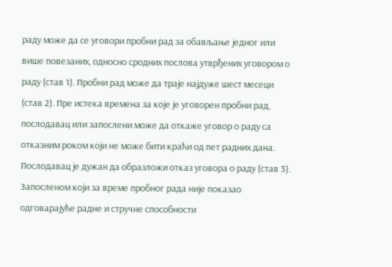раду може да се уговори пробни рад за обављање једног или више повезаних, односно сродних послова утврђених уговором о раду (став 1). Пробни рад може да траје најдуже шест месеци (став 2). Пре истека времена за које је уговорен пробни рад, послодавац или запослени може да откаже уговор о раду са отказним роком који не може бити краћи од пет радних дана. Послодавац је дужан да образложи отказ уговора о раду (став 3). Запосленом који за време пробног рада није показао одговарајуће радне и стручне способности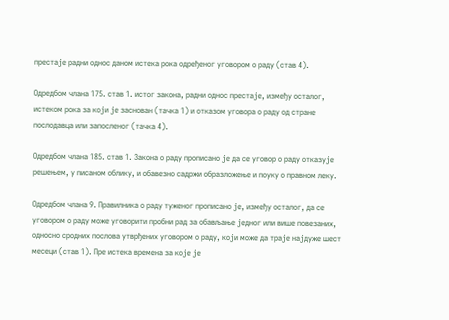престаје радни однос даном истека рока одређеног уговором о раду (став 4).

Одредбом члана 175. став 1. истог закона, радни однос престаје, између осталог, истеком рока за који је заснован (тачка 1) и отказом уговора о раду од стране послодавца или запосленог (тачка 4).

Одредбом члана 185. став 1. Закона о раду прописано је да се уговор о раду отказује решењем, у писаном облику, и обавезно садржи образложење и поуку о правном леку.

Одредбом члана 9. Правилника о раду туженог прописано је, између осталог, да се уговором о раду може уговорити пробни рад за обављање једног или више повезаних, односно сродних послова утврђених уговором о раду, који може да траје најдуже шест месеци (став 1). Пре истека времена за које је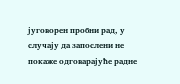југоворен пробни рад, у случају да запослени не покаже одговарајуће радне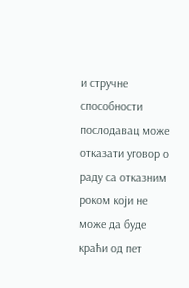и стручне способности послодавац може отказати уговор о раду са отказним роком који не може да буде краћи од пет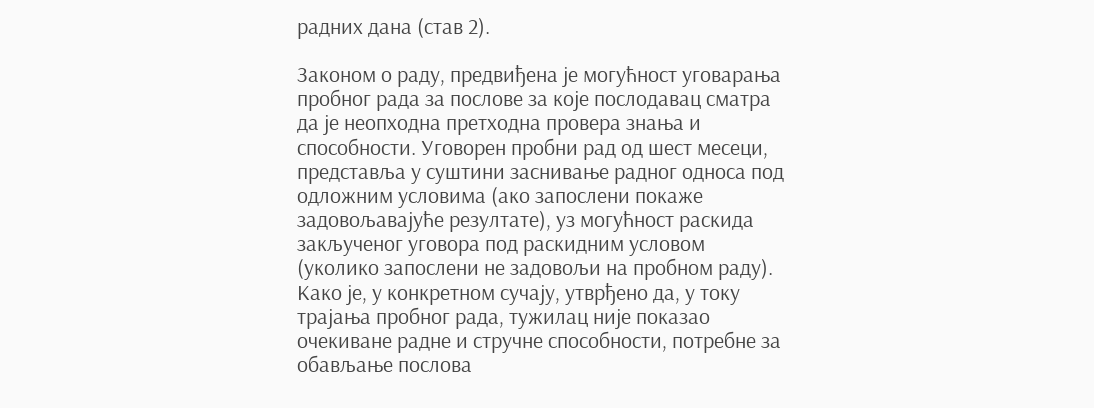радних дана (став 2).

Законом о раду, предвиђена је могућност уговарања пробног рада за послове за које послодавац сматра да је неопходна претходна провера знања и способности. Уговорен пробни рад од шест месеци, представља у суштини заснивање радног односа под одложним условима (ако запослени покаже задовољавајуће резултате), уз могућност раскида закљученог уговора под раскидним условом (уколико запослени не задовољи на пробном раду). Како је, у конкретном сучају, утврђено да, у току трајања пробног рада, тужилац није показао очекиване радне и стручне способности, потребне за обављање послова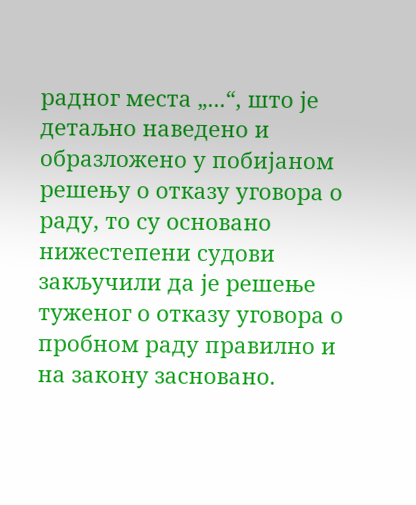радног места „...“, што је детаљно наведено и образложено у побијаном решењу о отказу уговора о раду, то су основано нижестепени судови закључили да је решење туженог о отказу уговора о пробном раду правилно и на закону засновано.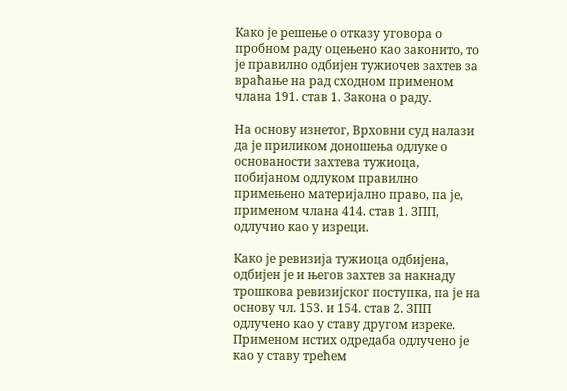Како је решење о отказу уговора о пробном раду оцењено као законито, то је правилно одбијен тужиочев захтев за враћање на рад сходном применом члана 191. став 1. Закона о раду.

На основу изнетог, Врховни суд налази да је приликом доношења одлуке о основаности захтева тужиоца, побијаном одлуком правилно примењено материјално право, па је, применом члана 414. став 1. ЗПП, одлучио као у изреци.

Како је ревизија тужиоца одбијена, одбијен је и његов захтев за накнаду трошкова ревизијског поступка, па је на основу чл. 153. и 154. став 2. ЗПП одлучено као у ставу другом изреке. Применом истих одредаба одлучено је као у ставу трећем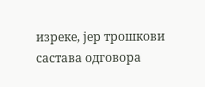изреке, јер трошкови састава одговора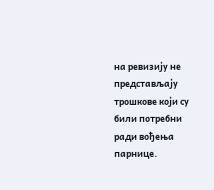на ревизију не представљају трошкове који су били потребни ради вођења парнице.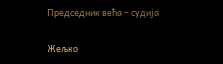Председник већа – судија

Жељко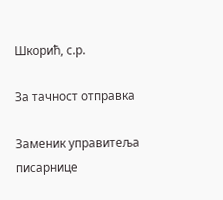Шкорић, с.р.

За тачност отправка

Заменик управитеља писарнице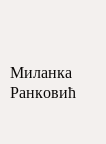Миланка Ранковић